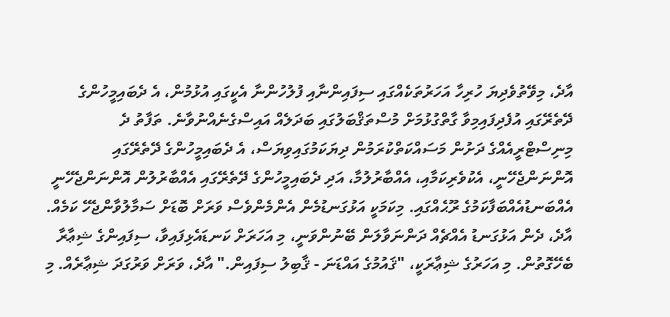އާދެ، މިވޭތުވެދިޔަ ހުރިހާ އަހަރުތަކެއްގައި ސިފައިންނާއި ފުލުހުންނާ އެކީގައި އުޅުމުން، އެ ދެބައިމީހުންގެ ދޭތެރޭގައި އުފެދިފައިމިވާ ގާތްގުޅުމަށް މުސްތަޤްބަލުގައި ބަދަލެއް އައިސްގެނެއްނުވާނެ. ތަފާތު ދެ މިނިސްޓްރީއެއްގެ ދަށުން މަސައްކަތްކުރަމުން ދިޔަކަމުގައިވިޔަސް، އެ ދެބައިމީހުންގެ ދޭތެރޭގައި އޮންނަންޖެހޭނީ، އެކުވެރިކަމާއި، އެއްބާރުލުމާ، އަދި ދެބައިމީހުންގެ ދޭތެރޭގައި އެއްބާރުލުން އޮންނަންޖެހޭނީ އެއްބަނޑުއެއްބަފާކަމުގެ ރޫޙެއްގައި. މިކަމަކީ އަޅުގަނޑުމެން އެންމެންވެސް ވަރަށް ބޮޑަށް ސަމާލުވާންޖެހޭ ކަމެއް.
އާދެ، ދެން އަޅުގަނޑު އެއްޗެއް ދަންނަވާލަން ބޭނުންވަނީ، މި އަހަރަށް ކަނޑައެޅިފައިވާ، ސިފައިންގެ ޝިޢާރާ ބެހޭގޮތުން. މި އަހަރުގެ ޝިޢާރަކީ، "ޤައުމުގެ އައްޑަނަ - ޤާބިލު ސިފައިން." އާދެ، ވަރަށް ވަރުގަދަ ޝިޢާރެއް. މި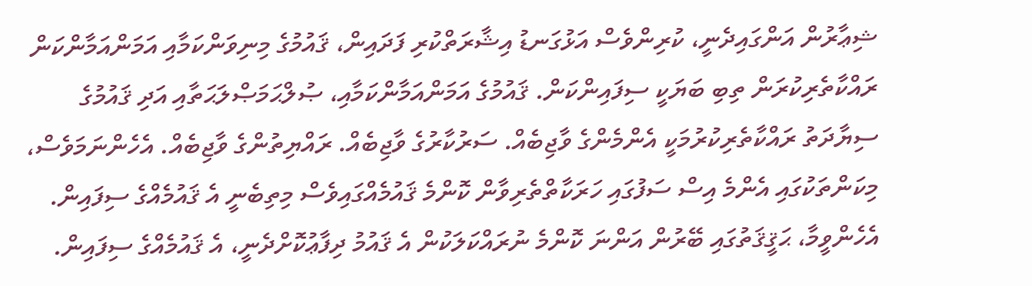ޝިޢާރުން އަންގައިދެނީ، ކުރިންވެސް އަޅުގަނޑު އިޝާރަތްކުރި ފަދައިން، ޤައުމުގެ މިނިވަންކަމާއި އަމަންއަމާންކަން ރައްކާތެރިކުރަން ތިބި ބަޔަކީ ސިފައިންކަން. ޤައުމުގެ އަމަންއަމާންކަމާއި، ޞުލްޙަމަޞްލަޙަތާއި އަދި ޤައުމުގެ ސިޔާދަތު ރައްކާތެރިކުރުމަކީ އެންމެންގެ ވާޖިބެއް. ސަރުކާރުގެ ވާޖިބެއް. ރައްޔިތުންގެ ވާޖިބެއް. އެހެންނަމަވެސް، މިކަންތަކުގައި އެންމެ އިސް ސަފުގައި ހަރަކާތްތެރިވާން ކޮންމެ ޤައުމެއްގައިވެސް މިތިބެނީ އެ ޤައުމެއްގެ ސިފައިން.
އެހެންވީމާ، ޙަޤީޤަތުގައި ބޭރުން އަންނަ ކޮންމެ ނުރައްކަލަކުން އެ ޤައުމު ދިފާޢުކޮށްދެނީ، އެ ޤައުމެއްގެ ސިފައިން.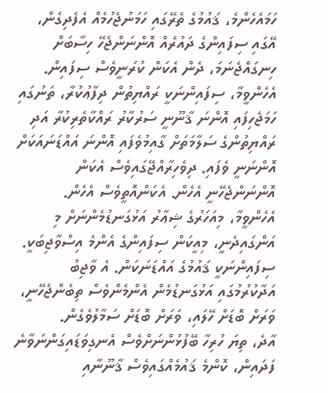ހަމައެހެންމެ، ޤައުމުގެ ތެރޭގައި ހަމަނުޖެހުމެއް އެފެދިގެން، އޭގައި ސިފައިންގެ ދައުރެއް އޮންނަންޖެހޭ ހިސާބަށް ހިނގައްޖެނަމަ، ދެން އެކަން ކުރަނީވެސް ސިފައިން. އެހެންވީމާ، ސިފައިންނަކީ ރައްޔިތުން ދިފާޢުކުރާ، ތަނުގައި ހަމަޖެހިފައި އޮންނަ ޤާނޫނީ ސަރުކާރު ރައްކާތެރިކުރާ އަދި ރައްޔިތުންގެ ސަލާމަތަށް ގާއިމުވެފައި އޮންނަ އައްޑަނައަކަށް އޮންނަނީ ވެފައި. ދިވެހިރާއްޖޭގައިވެސް އެކަން އޮންނަންޖެހޭނީ އެހެން. އެކަންއޮތީވެސް އެހެން. އެހެންވީމާ، މިއަހަރުގެ ޝިޢާރު އަޅުގަނޑުމެންނަށް މި އަންގައިދެނީ، މިއީކަން ސިފައިންގެ އެންމެ އިސްވާޖިބަކީ. ސިފައިންނަކީ ޤައުމުގެ އައްޑަނަކަން. އެ ވާޖިބު އަދާކުރުމުގައި އަޅުގަނޑުމެން އެންމެންވެސް ތިބެންޖެހޭނީ، ވަރަށް ބޮޑަށް ހޭލައި، ވަރަށް ބޮޑަށް ސަމާލުވެގެން.
އާދެ، ތިޔަ ހުރިހާ ބޭފުޅުންނަށްވެސް އެނގިވަޑައިގަންނަވާނެ ފަދައިން، ކޮންމެ ޤައުމެއްގައިވެސް ޤާނޫނާއި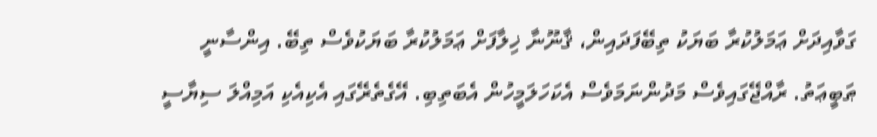ގަވާއިދަށް ޢަމަލުކުރާ ބަޔަކު ތިބޭފަދައިން، ޤާނޫނާ ޚިލާފަށް ޢަމަލުކުރާ ބަޔަކުވެސް ތިބޭ. އިންސާނީ ޠަބީޢަތު. ރާއްޖޭގައިވެސް މަދުންނަމަވެސް އެކަހަލަމީހުން އެބަތިބި. އޭގެތެރޭގައި އެކިއެކި އަމިއްލަ ސިޔާސީ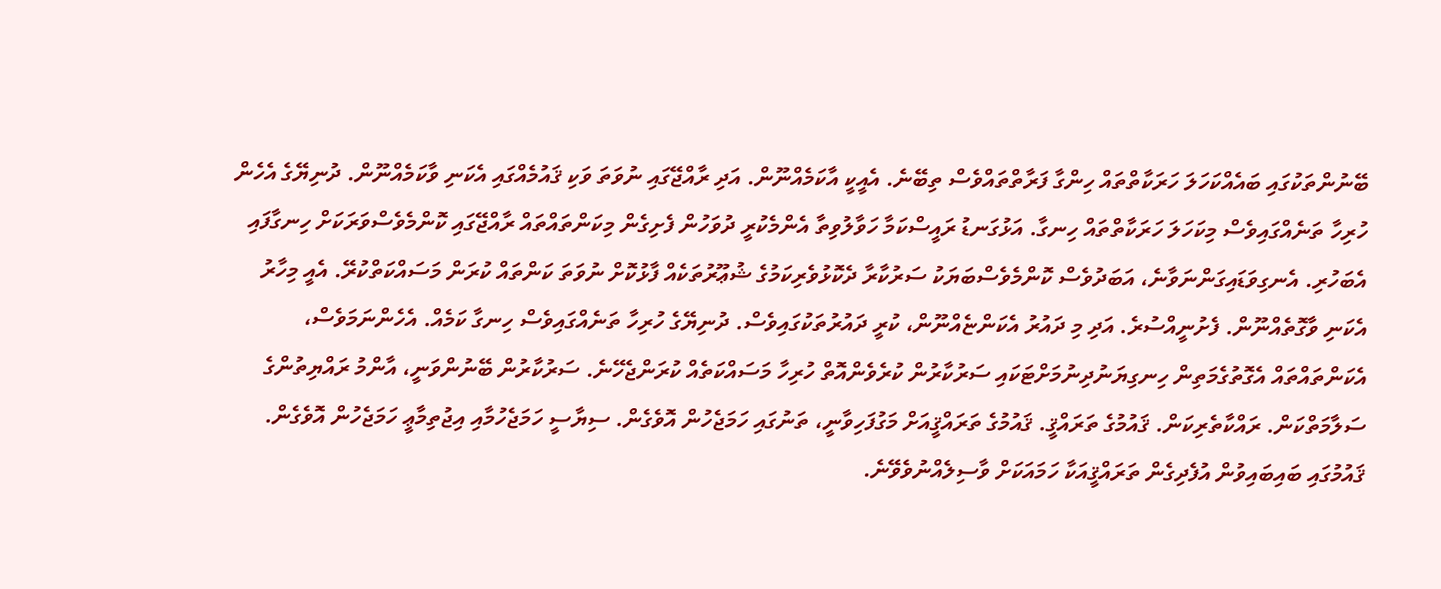ބޭނުންތަކުގައި ބައެއްކަހަލަ ހަރަކާތްތައް ހިންގާ ފަރާތްތައްވެސް ތިބޭނެ. އެއީކީ އާކަމެއްނޫން. އަދި ރާއްޖޭގައި ނުވަތަ ވަކި ޤައުމެއްގައި އެކަނި ވާކަމެއްނޫން. ދުނިޔޭގެ އެހެން ހުރިހާ ތަނެއްގައިވެސް މިކަހަލަ ހަރަކާތްތައް ހިނގާ. އަޅުގަނޑު ރައީސްކަމާ ހަވާލުވިތާ އެންމެކުރީ ދުވަހުން ފެށިގެން މިކަންތައްތައް ރާއްޖޭގައި ކޮންމެވެސްވަރަކަށް ހިނގާފައި އެބަހުރި. އެނގިވަޑައިގަންނަވާނެ، އަބަދުވެސް ކޮންމެވެސްބަޔަކު ސަރުކާރާ ދެކޮޅުވެރިކަމުގެ ޝުޢޫރުތަކެއް ފާޅުކޮށް ނުވަތަ ކަންތައް ކުރަން މަސައްކަތްކުރޭ. އެއީ މިހާރު އެކަނި ވާގޮތެއްނޫން. ފެށުނީއްސުރެ. އަދި މި ދައުރު އެކަންޏެއްނޫން، ކުރީ ދައުރުތަކުގައިވެސް. ދުނިޔޭގެ ހުރިހާ ތަނެއްގައިވެސް ހިނގާ ކަމެއް. އެހެންނަމަވެސް، އެކަންތައްތައް އެގޮތުގެމަތިން ހިނގިޔަނުދިނުމަށްޓަކައި ސަރުކާރުން ކުރެވެންއޮތް ހުރިހާ މަސައްކަތެއް ކުރަންޖެހޭނެ. ސަރުކާރުން ބޭނުންވަނީ، އާންމު ރައްޔިތުންގެ ސަލާމަތްކަން. ރައްކާތެރިކަން. ޤައުމުގެ ތަރައްޤީ. ޤައުމުގެ ތަރައްޤީއަށް މަގުފަހިވާނީ، ތަނުގައި ހަމަޖެހުން އޮވެގެން. ސިޔާސީ ހަމަޖެހުމާއި އިޖުތިމާޢީ ހަމަޖެހުން އޮވެގެން. ޤައުމުގައި ބައިބައިވުން އުފެދިގެން ތަރައްޤީއަކާ ހަމައަކަށް ވާސިލެއްނުވެވޭނެ.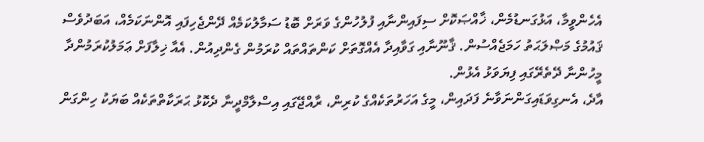އެހެންވީމާ، އަޅުގަނޑުމެން، ޚާއްޞަކޮށް ސިފައިންނާއި ފުލުހުންގެ ވަރަށް ބޮޑު ސަމާލުކަމެއް ދޭންޖެހިފައި އޮންނަކަމެއް، އަބަދުވެސް ޤައުމުގެ މަޞްލަޙަތު ހަމަޖެއްސުން. ޤާނޫނާއި ގަވާއިދާ އެއްގޮތަށް ކަންތައްތައް ކުރަމުން ގެންދިއުން. އެއާ ޚިލާފަށް ޢަމަލުކުރަމުންދާ މީހުންނާ ދޭތެރޭގައި ފިޔަވަޅު އެޅުން.
އާދެ، އެނގިވަޑައިގަންނަވާނެ ފަދައިން، މީގެ އަހަރުތަކެއްގެ ކުރިން، ރާއްޖޭގައި އިސްލާމްދީނާ ދެކޮޅު ޙަރަކާތްތަކެއް ބަޔަކު ހިންގަން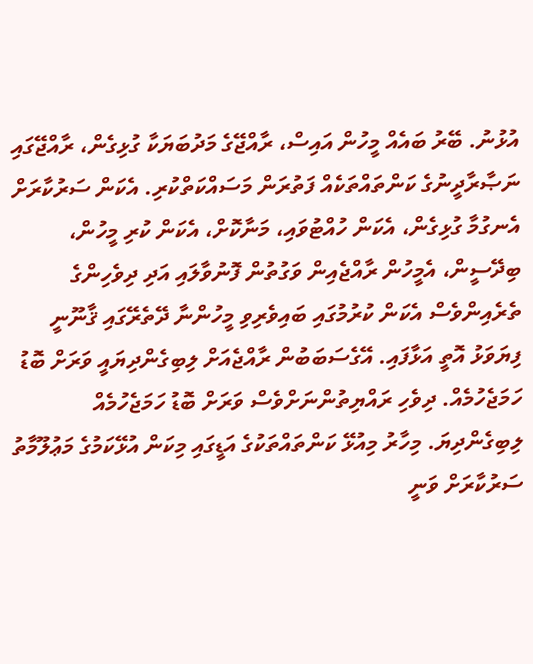އުޅުނު. ބޭރު ބައެއް މީހުން އައިސް، ރާއްޖޭގެ މަދުބަޔަކާ ގުޅިގެން، ރާއްޖޭގައި ނަޞާރާދީނުގެ ކަންތައްތަކެއް ފަތުރަން މަސައްކަތްކުރި. އެކަން ސަރުކާރަށް އެނގުމާ ގުޅިގެން، އެކަން ހުއްޓުވައި، މަނާކޮށް، އެކަން ކުރި މީހުން، ބިދޭސީން، އެމީހުން ރާއްޖެއިން ވަގުތުން ފޮނުވާލައި އަދި ދިވެހިންގެ ތެރެއިންވެސް އެކަން ކުރުމުގައި ބައިވެރިވި މީހުންނާ ދޭތެރޭގައި ޤާނޫނީ ފިޔަވަޅު އޮތީ އަޅާފައި. އޭގެސަބަބުން ރާއްޖެއަށް ލިބިގެންދިޔައީ ވަރަށް ބޮޑު ހަމަޖެހުމެއް. ދިވެހި ރައްޔިތުންނަށްވެސް ވަރަށް ބޮޑު ހަމަޖެހުމެއް ލިބިގެންދިޔަ. މިހާރު މިއުޅޭ ކަންތައްތަކުގެ އަޑީގައި މިކަން އުޅޭކަމުގެ މަޢުލޫމާތު ސަރުކާރަށް ވަނީ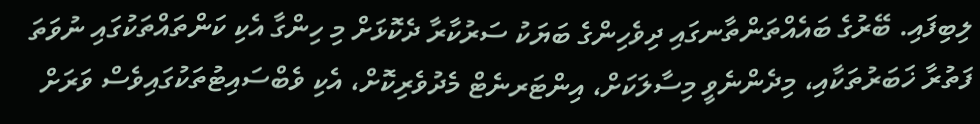ލިބިފައި. ބޭރުގެ ބައެއްތަންތާނގައި ދިވެހިންގެ ބަޔަކު ސަރުކާރާ ދެކޮޅަށް މި ހިންގާ އެކި ކަންތައްތަކުގައި ނުވަތަ ފަތުރާ ޚަބަރުތަކާއި، މިދެންނެވީ މިސާލަކަށް، އިންޓަރނެޓް މެދުވެރިކޮށް، އެކި ވެބްސައިޓުތަކުގައިވެސް ވަރަށް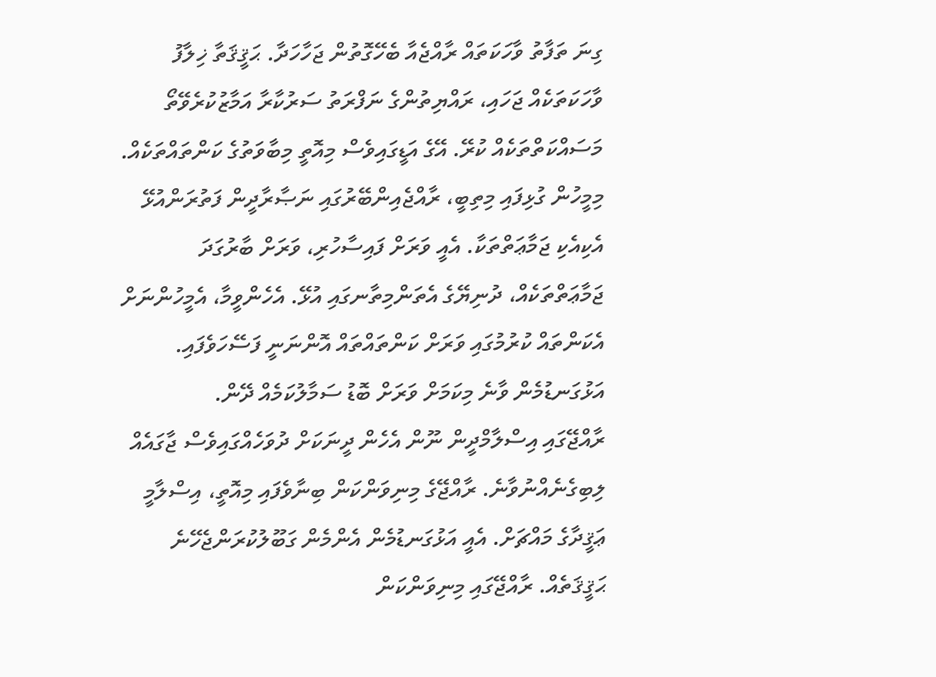ގިނަ ތަފާތު ވާހަކަތައް ރާއްޖެއާ ބެހޭގޮތުން ޖަހާހަދާ. ޙަޤީޤަތާ ޚިލާފު ވާހަކަތަކެއް ޖަހައި، ރައްޔިތުންގެ ނަފްރަތު ސަރުކާރާ އަމާޒުކުރެވޭތޯ މަސައްކަތްތަކެއް ކުރޭ. އޭގެ އަޑީގައިވެސް މިއޮތީ މިބާވަތުގެ ކަންތައްތަކެއް. މިމީހުން ގުޅިފައި މިތިބީ، ރާއްޖެއިންބޭރުގައި ނަޞާރާދީން ފަތުރަންއުޅޭ އެކިއެކި ޖަމާޢަތްތަކާ. އެއީ ވަރަށް ފައިސާހުރި، ވަރަށް ބާރުގަދަ ޖަމާޢަތްތަކެއް، ދުނިޔޭގެ އެތަންމިތާނގައި އުޅޭ. އެހެންވީމާ، އެމީހުންނަށް އެކަންތައް ކުރުމުގައި ވަރަށް ކަންތައްތައް އޮންނަނީ ފަސޭހަވެފައި. އަޅުގަނޑުމެން ވާނެ މިކަމަށް ވަރަށް ބޮޑު ސަމާލުކަމެއް ދޭން.
ރާއްޖޭގައި އިސްލާމްދީން ނޫން އެހެން ދީނަކަށް ދުވަހެއްގައިވެސް ޖާގައެއް ލިބިގެނެއްނުވާނެ. ރާއްޖޭގެ މިނިވަންކަން ބިނާވެފައި މިއޮތީ، އިސްލާމީ ޢަޤީދާގެ މައްޗަށް. އެއީ އަޅުގަނޑުމެން އެންމެން ގަބޫލުކުރަންޖެހޭނެ ޙަޤީޤަތެއް. ރާއްޖޭގައި މިނިވަންކަން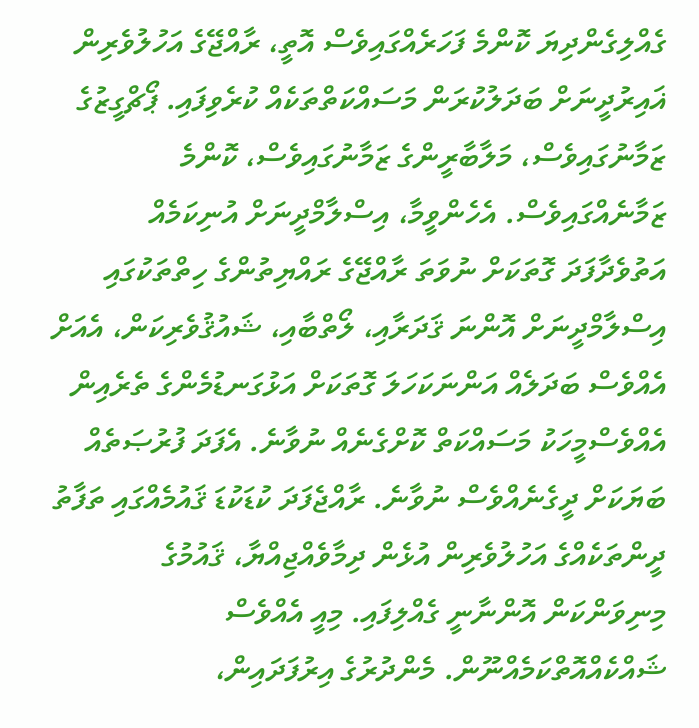ގެއްލިގެންދިޔަ ކޮންމެ ފަހަރެއްގައިވެސް އޮތީ، ރާއްޖޭގެ އަހުލުވެރިން ޣައިރުދީނަށް ބަދަލުކުރަން މަސައްކަތްތަކެއް ކުރެވިފައި. ޕޯޗްގީޒުގެ ޒަމާނުގައިވެސް، މަލާބާރީންގެ ޒަމާނުގައިވެސް، ކޮންމެ ޒަމާނެއްގައިވެސް. އެހެންވީމާ، އިސްލާމްދީނަށް އުނިކަމެއް އަތުވެދާފަދަ ގޮތަކަށް ނުވަތަ ރާއްޖޭގެ ރައްޔިތުންގެ ހިތްތަކުގައި އިސްލާމްދީނަށް އޮންނަ ޤަދަރާއި، ލޯތްބާއި، ޝައުޤުވެރިކަން، އެއަށް އެއްވެސް ބަދަލެއް އަންނަކަހަލަ ގޮތަކަށް އަޅުގަނޑުމެންގެ ތެރެއިން އެއްވެސްމީހަކު މަސައްކަތް ކޮށްގެނެއް ނުވާނެ. އެފަދަ ފުރުޞަތެއް ބަޔަކަށް ދީގެނެއްވެސް ނުވާނެ. ރާއްޖެފަދަ ކުޑަކުޑަ ޤައުމެއްގައި ތަފާތު ދީންތަކެއްގެ އަހުލުވެރިން އުޅެން ދިމާވެއްޖިއްޔާ، ޤައުމުގެ މިނިވަންކަން އޮންނާނީ ގެއްލިފައި. މިއީ އެއްވެސް ޝައްކެއްއޮތްކަމެއްނޫން. މެންދުރުގެ އިރުފަދައިން،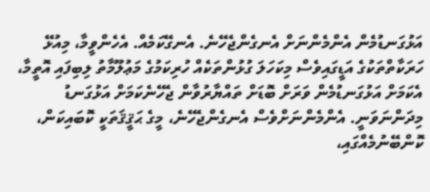އަޅުގަނޑުމެން އެންމެންނަށް އެނގެންޖެހޭނެ. އެނގޭކަމެއް. އެހެންވީމާ، މިއުޅޭ ހަރަކާތްތަކުގެ އަޑީގައިވެސް މިކަހަލަ ގުޅުންތަކެއް ހުރިކަމުގެ މަޢުލޫމާތު ލިބިފައި އޮތީމާ، އެކަމަށް އަޅުގަނޑުމެން ވަރަށް ބޮޑަށް ތައްޔާރުވާން ޖެހޭނެކަމަށް އަޅުގަނޑު މިދަންނަވަނީ. އެންމެންނަށްވެސް އެނގެންޖެހޭނެ، މީގެ ޙަޤީޤަތަކީ ކޮބައިކަން، ކޮންބޭނުމެއްގައި،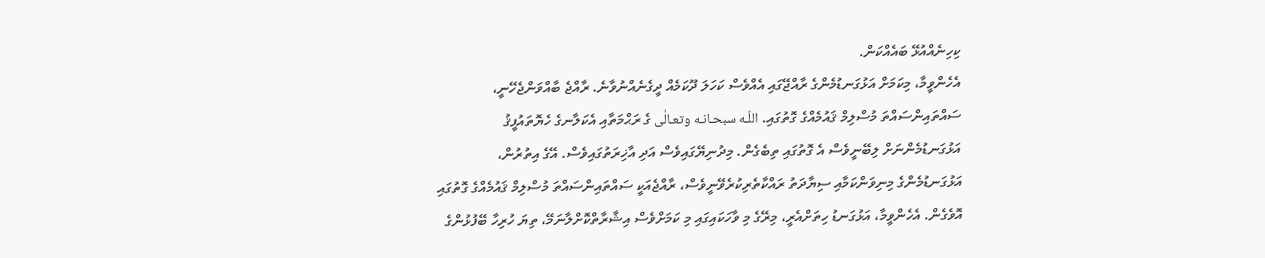ކިހިނެއްއުޅޭ ބައެއްކަން.
އެހެންވީމާ، މިކަމަށް އަޅުގަނޑުމެންގެ ރާއްޖޭގައި އެއްވެސް ކަހަލަ ދޫކަމެއް ދީގެނެއްނުވާނެ. ރާއްޖެ ބާއްވަންޖެހޭނީ، ސައްތައިންސައްތަ މުސްލިމް ޤައުމެއްގެ ގޮތުގައި. اللّـه سبحـانـه وتعـالٰى ގެ ރަޙްމަތާއި އެކަލާނގެ ހެޔޮތައުފީޤު އަޅުގަނޑުމެންނަށް ލިބޭނީވެސް އެ ގޮތުގައި ތިބެގެން. މިދުނިޔޭގައިވެސް އަދި އާޚިރަތުގައިވެސް. އޭގެ އިތުރުން، އަޅުގަނޑުމެންގެ މިނިވަންކަމާއި ސިޔާދަތު ރައްކާތެރިކުރެވޭނީވެސް، ރާއްޖެއަކީ ސައްތައިންސައްތަ މުސްލިމް ޤައުމެއްގެ ގޮތުގައި އޮވެގެން. އެހެންވީމާ، އަޅުގަނޑު ހިތަށްއެރީ، މިރޭގެ މި ވާހަކައިގައި މި ކަމަށްވެސް އިޝާރާތްކޮށްލާނަމޭ، ތިޔަ ހުރިހާ ބޭފުޅުންގެ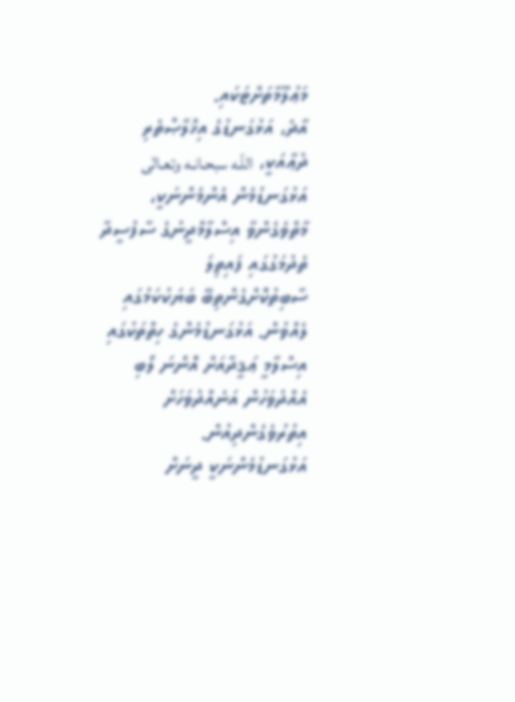މަޢުލޫމާތަށްޓަކައި.
އާދެ، އަޅުގަނޑުގެ އިޚްލާޞްތެރި ދުޢާއަކީ، اللّـه سبحـانـه وتعـالٰى އަޅުގަނޑުމެން އެންމެންނަކީ، މާތްވެގެންވާ އިސްލާމްދީނުގެ ސާފުސީދާ ތެދުމަގުގައި ފައިތިލަ ސާބިތުކޮށްގެންތިބޭ ބަޔަކުކަމުގައި ލެއްވުން. އަޅުގަނޑުމެންގެ ހިތްތަކުގައި އިސްލާމީ ޢަޤީދާއަށް އޮންނަ ލޯބި އެއްދުވަހުން އަނެއްދުވަހަށް އިތުރުވެގެންދިއުން. އަޅުގަނޑުމެންނަކީ ދީނަށް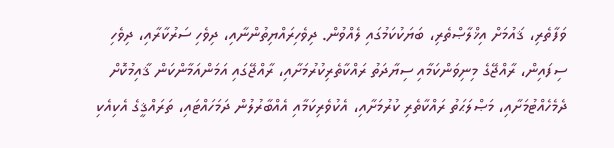ވަފާތެރި، ޤައުމަށް އިޚްލާޞްތެރި، ބަޔަކުކަމުގައި ލެއްވުން. ދިވެހިރައްޔިތުންނާއި، ދިވެހި ސަރުކާރާއި، ދިވެހި ސިފައިން، ރާއްޖޭގެ މިނިވަންކަމާއި ސިޔާދަތު ރައްކާތެރިކުރުމަށާއި، ރާއްޖޭގައި އަމަންއަމާންކަން ޤާއިމުކޮށް ދެމެހެއްޓުމަށާއި، މަޞްލަޙަތު ރައްކާތެރި ކުރުމަށާއި، އެކުވެރިކަމާއި އެއްބާރުލުން ދަމަހައްޓައި، ތަރައްޤީގެ އެކިއެކި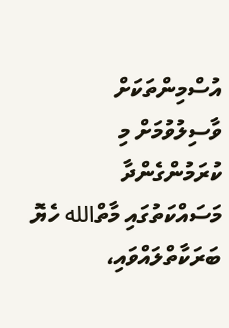އުސްމިންތަކަށް ވާސިލުވުމަށް މި ކުރަމުންގެންދާ މަސައްކަތުގައި މާތްالله ހެޔޮ ބަރަކާތްލައްވައި،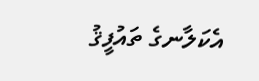އެކަލާނގެ ތައުފީޤު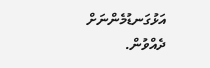އަޅުގަނޑުމެންނަށް ދެއްވުން.